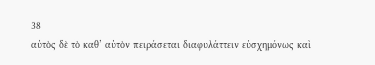38
αὐτὸς δὲ τὸ καθ’ αὑτὸν πειράσεται διαφυλάττειν εὐσχημόνως καὶ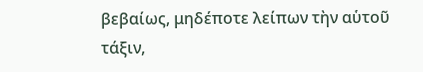βεβαίως, μηδέποτε λείπων τὴν αὑτοῦ τάξιν,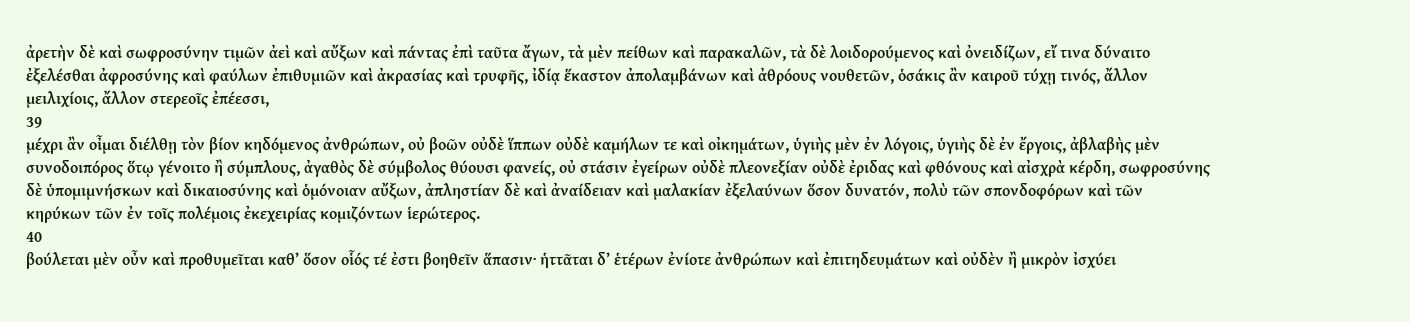ἀρετὴν δὲ καὶ σωφροσύνην τιμῶν ἀεὶ καὶ αὔξων καὶ πάντας ἐπὶ ταῦτα ἄγων, τὰ μὲν πείθων καὶ παρακαλῶν, τὰ δὲ λοιδορούμενος καὶ ὀνειδίζων, εἴ τινα δύναιτο ἐξελέσθαι ἀφροσύνης καὶ φαύλων ἐπιθυμιῶν καὶ ἀκρασίας καὶ τρυφῆς, ἰδίᾳ ἕκαστον ἀπολαμβάνων καὶ ἀθρόους νουθετῶν, ὁσάκις ἂν καιροῦ τύχῃ τινός, ἄλλον μειλιχίοις, ἄλλον στερεοῖς ἐπέεσσι,
39
μέχρι ἂν οἶμαι διέλθῃ τὸν βίον κηδόμενος ἀνθρώπων, οὐ βοῶν οὐδὲ ἵππων οὐδὲ καμήλων τε καὶ οἰκημάτων, ὑγιὴς μὲν ἐν λόγοις, ὑγιὴς δὲ ἐν ἔργοις, ἀβλαβὴς μὲν συνοδοιπόρος ὅτῳ γένοιτο ἢ σύμπλους, ἀγαθὸς δὲ σύμβολος θύουσι φανείς, οὐ στάσιν ἐγείρων οὐδὲ πλεονεξίαν οὐδὲ ἐριδας καὶ φθόνους καὶ αἰσχρὰ κέρδη, σωφροσύνης δὲ ὑπομιμνήσκων καὶ δικαιοσύνης καὶ ὁμόνοιαν αὔξων, ἀπληστίαν δὲ καὶ ἀναίδειαν καὶ μαλακίαν ἐξελαύνων ὅσον δυνατόν, πολὺ τῶν σπονδοφόρων καὶ τῶν κηρύκων τῶν ἐν τοῖς πολέμοις ἐκεχειρίας κομιζόντων ἱερώτερος.
40
βούλεται μὲν οὖν καὶ προθυμεῖται καθ’ ὅσον οἷός τέ ἐστι βοηθεῖν ἅπασιν· ἡττᾶται δ’ ἑτέρων ἐνίοτε ἀνθρώπων καὶ ἐπιτηδευμάτων καὶ οὐδὲν ἢ μικρὸν ἰσχύει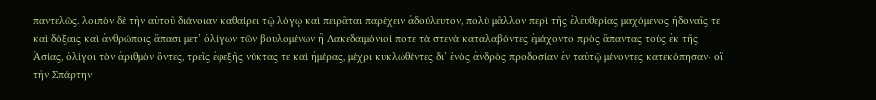παντελῶς. λοιπὸν δὲ τὴν αὑτοῦ διάνοιαν καθαίρει τῷ λόγῳ καὶ πειρᾶται παρέχειν ἀδούλευτον, πολὺ μᾶλλον περὶ τῆς ἐλευθερίας μαχόμενος ἡδοναῖς τε καὶ δόξαις καὶ ἀνθρώποις ἅπασι μετ’ ὀλίγων τῶν βουλομένων ἢ Λακεδαιμόνιοί ποτε τὰ στενὰ καταλαβόντες ἐμάχοντο πρὸς ἅπαντας τοὺς ἐκ τῆς Ἀσίας, ὀλίγοι τὸν ἀριθμὸν ὄντες, τρεῖς ἐφεξῆς νύκτας τε καὶ ἠμέρας, μέχρι κυκλωθέντες δι’ ἑνὸς ἀνδρὸς προδοσίαν ἐν ταὐτῷ μένοντες κατεκόπησαν· οἳ τὴν Σπάρτην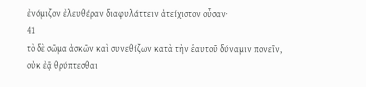ἐνόμιζον ἐλευθέραν διαφυλάττειν ἀτείχιστον οὖσαν·
41
τὸ δὲ σῶμα ἀσκῶν καὶ συνεθίζων κατὰ τὴν ἑαυτοῦ δύναμιν πονεῖν, οὐκ ἐᾷ θρύπτεσθαι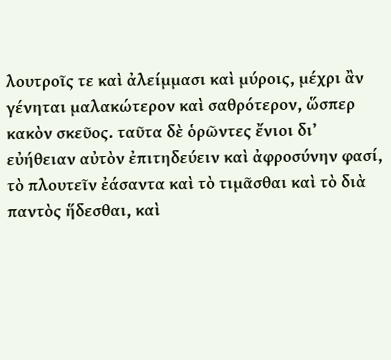λουτροῖς τε καὶ ἀλείμμασι καὶ μύροις, μέχρι ἂν γένηται μαλακώτερον καὶ σαθρότερον, ὥσπερ κακὸν σκεῦος. ταῦτα δὲ ὁρῶντες ἔνιοι δι’ εὐήθειαν αὐτὸν ἐπιτηδεύειν καὶ ἀφροσύνην φασί, τὸ πλουτεῖν ἐάσαντα καὶ τὸ τιμᾶσθαι καὶ τὸ διὰ παντὸς ἥδεσθαι, καὶ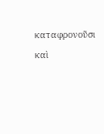καταφρονοῦσι καὶ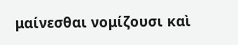μαίνεσθαι νομίζουσι καὶ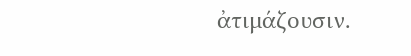ἀτιμάζουσιν.